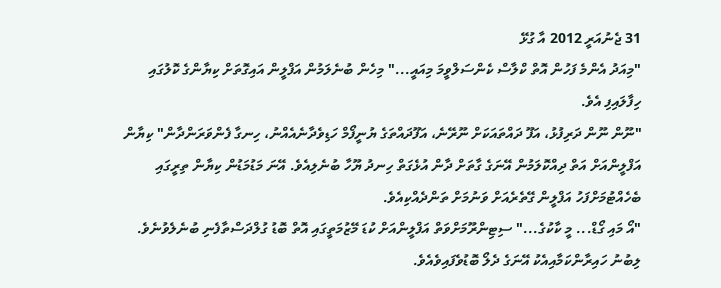31 ޖެނުއަރީ 2012 އާ ގުޅޭ
"މިއަދު އެންމެ ފަހުން އޮތް ކްލާސް ކެންސަލްވީމަ މިއައީ..." މިހެން ބުނެލަމުން އަފްލީން އައިގޮތަށް ކިޔާންގެ ކޮލުގައި ހިފާލައިފި އެވެ.
"ނޫން ނޫން ދަރިފުޅު، އަފޫ ދައްތައަކަށް ނޫރޭނެ، އަފޫދައްތަގެ ޔުނީފޯމް ހަޑިވެދާނެއެއްނު، ހިނގާ ފެންވަރަންދާން" ކިޔާން އަފްލީންއަށް އަތް ދިއްކޮލަމުން އޭނަގެ ގާތަށް ދާން އުޅެގަތް ހިނދު ޔޫހާ ބުނެލިއެވެ. އޭނަ މަޑުމަޑުން ކިޔާން ތިރީގައި ބެހެއްޓުމަށްފަހު އަފްލީން ގޭތެރެއަށް ވަނުމަށް ތަންދެއްކިއެވެ.
"އޯ މައި ގޯޑް... މީ ކާކުގެ..." ސިޓިންރޫމަށްވަތް އަފްލީންއަށް ކުޑަ މޭޒުމަތީގައި އޮތް ބޮޑު ގުލްދަސްތާފެނި ބުނެލެވުނެވެ. ލިބުނު ހައިރާންކަމާއިއެކު އޭނަގެ ދެލޯ ބޮޑުވެފައިވެއެވެ.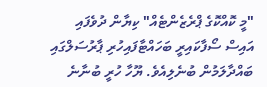"މީ ކޮއްކޮގެ ޕްރެޒެންޓެއް" ކިޔާން ދުވެފައި އައިސް ސޯފާކައިރީ ބަހައްޓާފައިހުރި ޕާރުސަލްގައި ބައްދާލަމުން ބުނެލިއެވެ. ޔޫހާ ހުރީ ބުނާނެ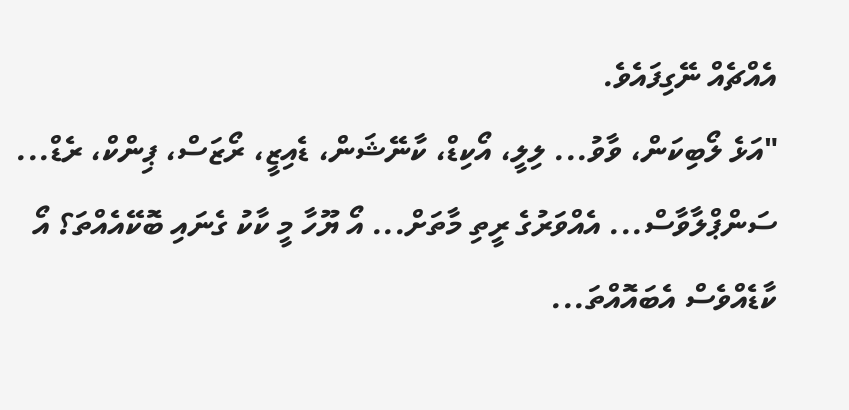އެއްޗެއް ނޭގިފައެވެ.
"އަޅެ ލޯބިކަން، ވާވު... ލިލީ، އޯކިޑް، ކާނޭޝަން، ޑެއިޒީ، ރޯޒަސް، ޕިންކް، ރެޑް... ސަންޕްލާވާސް... އެއްވަރުގެ ރީތި މާތަށް... އޯ ޔޫހާ މީ ކާކު ގެނައި ބޮކޭއެއްތަ؟ އޯ ކާޑެއްވެސް އެބައޮއްތަ...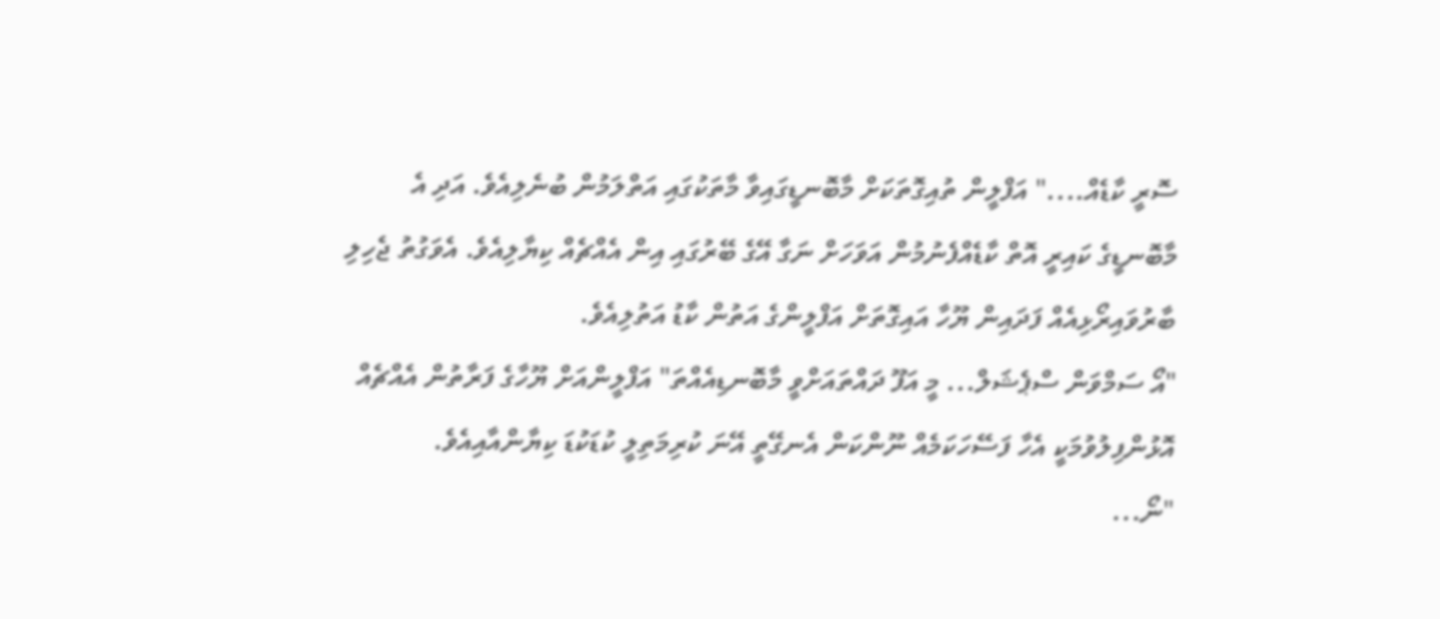ސޮރީ ކާޑެއް...." އަފްލީން ތުއިގޮތަކަށް މާބޮނޑީގައިވާ މާތަކުގައި އަތްލަމުން ބުނެލިއެވެ. އަދި އެ މާބޮނޑީގެ ކައިރީ އޮތް ކާޑެއްފެނުމުން އަވަހަށް ނަގާ އޭގެ ބޭރުގައި އިން އެއްޗެއް ކިޔާލިއެވެ. އެވަގުތު ޖެހިލި ބާރުވައިރޯޅިއެއް ފަދައިން ޔޫހާ އައިގޮތަށް އަފްލީންގެ އަތުން ކާޑު އަތުލިއެވެ.
"އޯ ސަމްވަން ސްޕެޝަލް... މީ އަފޫ ދައްތައަށްވީ މާބޮނޑިއެއްތަ" އަފްލީންއަށް ޔޫހާގެ ފަރާތުން އެއްޗެއް އޮޅުންފިލުވުމަކީ އެހާ ފަސޭހަކަމެއް ނޫންކަން އެނގޭތީ އޭނަ ކުރިމަތިލީ ކުޑަކުޑަ ކިޔާންއާއިއެވެ.
"ނޯ...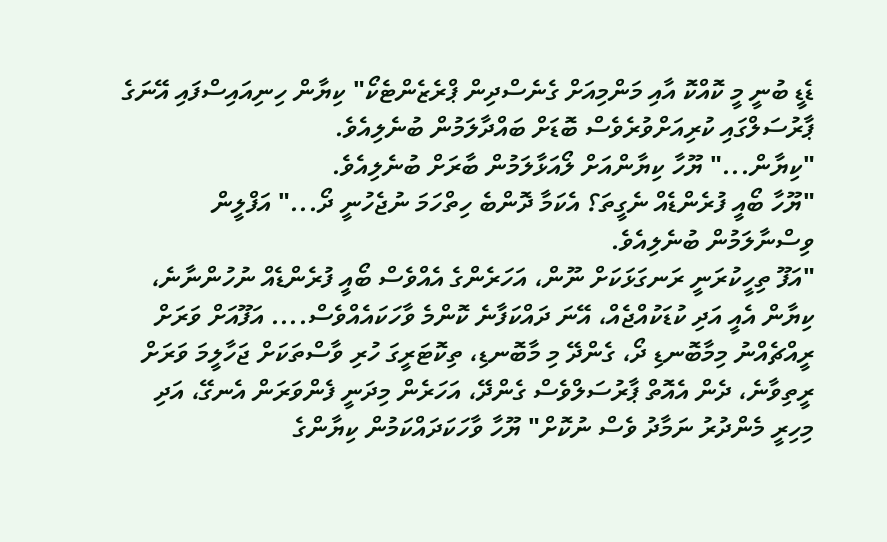ޑެޑީ ބުނީ މީ ކޮއްކޮ އާއި މަންމިއަށް ގެނެސްދިން ޕްރެޒެންޓެކޯ" ކިޔާން ހިނިއައިސްފައި އޭނަގެ ޕާރުސަލްގައި ކުރިއަށްވުރެވެސް ބޮޑަށް ބައްދާލަމުން ބުނެލިއެވެ.
"ކިޔާން..." ޔޫހާ ކިޔާންއަށް ލޯއަޅާލަމުން ބާރަށް ބުނެލިއެވެ.
"ޔޫހާ ބޯއީ ފުރެންޑެއް ނެގީތަ؟ އެކަމާ ދޮންބެ ހިތްހަމަ ނުޖެހުނީ ދޯ..." އަފްލީން ވިސްނާލަމުން ބުނެލިއެވެ.
"އަފޫ ތިހީކުރަނީ ރަނގަޅަކަށް ނޫން، އަހަރެންގެ އެއްވެސް ބޯއީ ފުރެންޑެއް ނުހުންނާނެ، ކިޔާން އެއީ އަދި ކުޑަކުއްޖެއް، އޭނަ ދައްކަފާނެ ކޮންމެ ވާހަކައެއްވެސް.... އަފޫއަށް ވަރަށް ރީއްޗެއްނު މިމާބޮނޑި ދޯ، ގެންދޭ މި މާބޮނޑި، ތިކޮޓަރީގަ ހުރި ވާސްތަކަށް ޖަހާލީމަ ވަރަށް ރީތިވާނެ، ދެން އެއޮތް ޕާރުސަލްވެސް ގެންދޭ، އަހަރެން މިދަނީ ފެންވަރަން އެނގޭ، އަދި މިހިރީ މެންދުރު ނަމާދު ވެސް ނުކޮށް" ޔޫހާ ވާހަކަދައްކަމުން ކިޔާންގެ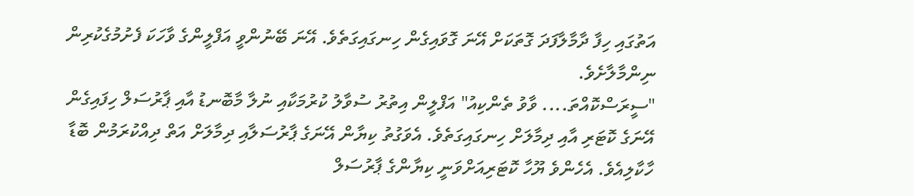އަތުގައި ހިފާ ދާމާލާފަދަ ގޮތަކަށް އޭނަ ގޮވައިގެން ހިނގައިގަތެވެ. އޭނަ ބޭނުންވީ އަފްލީންގެ ވާހަކަ ފެށުމުގެކުރިން ނިންމާލާށެވެ.
"ސީރަސްކޮއްތަ.... ވާވު ތެންކިއު" އަފްލީން އިތުރު ސުވާލު ކުރުމަކާއި ނުލާ މާބޮނޑު އާއި ޕާރުސަލް ހިފައިގެން އޭނަގެ ކޮޓަރި އާއި ދިމާލަށް ހިނގައިގަތެވެ. އެވަގުތު ކިޔާން އޭނަގެ ޕާރުސަލާއި ދިމާލަށް އަތް ދިއްކުރަމުން ބޮޑާ ހާކާލިއެވެ. އެހެންވެ ޔޫހާ ކޮޓަރިއަށްވަނީ ކިޔާންގެ ޕާރުސަލް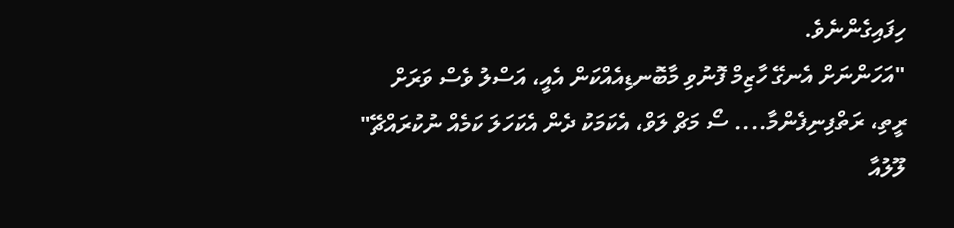ހިފައިގެންނެވެ.
"އަހަންނަށް އެނގޭ ހާޒިމް ފޮނުވި މާބޮނޑިއެއްކަން އެއީ، އަސްލު ވެސް ވަރަށް ރީތި، ރަތްފިނިފެންމާ.... ސޯ މަޗް ލަވް، އެކަމަކު ދެން އެކަހަލަ ކަމެއް ނުކުރައްޗޭ" ލޫލުއާ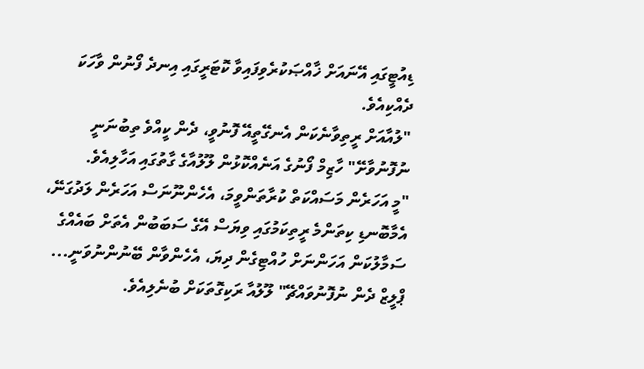ޑިއުޓީގައި އޭނައަށް ޚާއްޞަކުރެވިފައިވާ ކޮޓަރީގައި އިނދެ ފޯނުން ވާހަކަ ދެއްކިއެވެ.
"ލުއާއަށް ރީތިވާނެކަން އެނގޭތީއޭ ފޮނުވީ، ދެން ކީއްވެ ތިބުނަނީ ނުފޮނުވާށޭ" ހާޒިމް ފޯނުގެ އަނެއްކޮޅުން ލޫލުއާގެ ގާތުގައި އަހާލިއެވެ.
"މީ އަހަރެން މަސައްކަތް ކުރާތަންވީމަ، އެހެންނޫނަސް އަހަރެން ލަދުގަނޭ، އެމާބޮނޑި ކިތަންމެ ރީތިކަމުގައި ވިޔަސް އޭގެ ސަބަބުން އެތަށް ބައެއްގެ ސަމާލުކަން އަހަންނަށް ހުއްޓިގެން ދިޔަ، އެހެންވާން ބޭނުންނުވަނީ... ޕްލީޒް ދެން ނުފޮނުވައްޗޭ" ލޫލުއާ ރަކިގޮތަކަށް ބުނެލިއެވެ.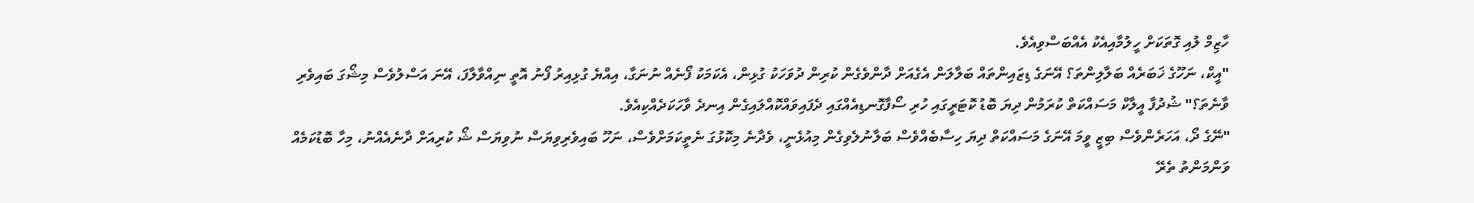ހާޒިމް ލުއި ގޮތަކަށް ހީލުމާއިއެކު އެއްބަސްވިއެވެ.
"އީކް، ނަހޫގެ ޚަބަރެއް ބަލާލިންތަ؟ އޭނަގެ ޑިޒައިންތައް ބަލާލަން އެގެއަށް ދާންވެގެން ކުރިން ދުވަހަކު ގުޅިން، އެކަމަކު ފޯނެއް ނުނަގާ، އިއްޔެ ގުޅިއިރު ފޯނު އޮތީ ނިއްވާލާފަ، އޭނަ އަސްލުވެސް މިޝޯގަ ބައިވެރި ވާނެތަ؟" ޝުދުފާ އީލާކް މަސައްކަތް ކުރަމުން ދިޔަ ބޮޑު ކޮޓަރީގައި ހުރި ސޯފާގޮނޑިއެއްގައި ދެފައިވައްކޮއްލައިގެން އިނދެ ވާހަކަދެއްކިއެވެ.
"ނޭގެ ދޯ، އަހަރެންވެސް ބިޒީ ވީމަ އޭނަގެ މަސައްކަތް ދިޔަ ހިސާބެއްވެސް ބަލާނުލެވިގެން މިއުޅެނީ، ވެދާނެ މިކޮޅުގަ ނެތީކަމަށްވެސް، ނަހޫ ބައިވެރިވިޔަސް ނުވިޔަސް ޝޯ ކުރިއަށް ދާނެއެއްނު، މިހާ ބޮޑުކަމެއް ވަންމަންތު ތެރޭ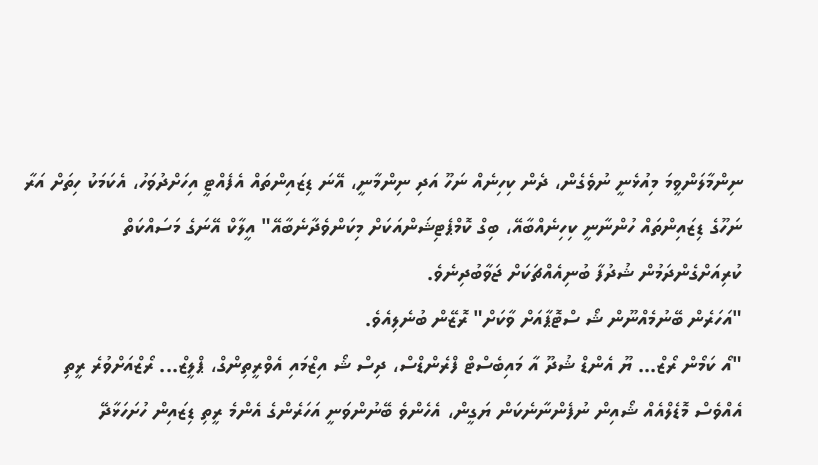ނިންމާލަންވީމަ މިއުޅެނީ ނުވެގެން، ދެން ކިހިނެއް ނަހޫ އަދި ނިންމާނީ، އޭނަ ޑިޒައިންތައް އެފެއްޓީ އިހަށްދުވަހު، އެކަމަކު ހިތަށް އަރާ ނަހޫގެ ޑިޒައިންތައް ހުންނާނީ ކިހިނެއްބާއޭ، ބިގް ކޮމްޕެޓިޝަންއަކަށް މިކަންވެދާނެބާއޭ" އީލާކް އޭނަގެ މަސައްކަތް ކުރިއަށްގެންދަމުން ޝުދުފާ ބުނިއެއްޗަކަށް ޖަވާބުދިނެވެ.
"އަހަރެން ބޭނުމެއްނޫން ޝޯ ސްޓޮޕާއަށް ވާކަށް" ރޮޒޭން ބުނެލިއެވެ.
"އޯ ކަމޯން ރޯޒް... ޔޫ އެންޑް ޝުދޫ އާ މައިބެސްޓް ފްރެންޑްސް، ދިސް ޝޯ އިޒްމައި އެވްރީތިންގް، ޕްލީޒް... ރޯޒްއަށްވުރެ ރީތި އެއްވެސް މޮޑެލްއެއް ޝޯއިން ނުފެންނާނެކަން ޔަގީން، އެހެންވެ ބޭނުންވަނީ އަހަރެންގެ އެންމެ ރީތި ޑިޒައިން ހުށަހަޅާދޭ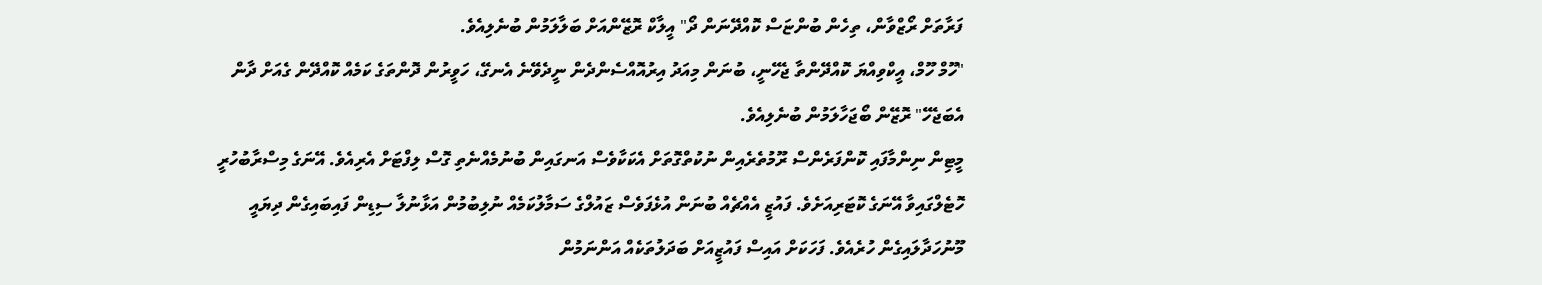ފަރާތަށް ރޯޒްވާން، ތިހެން ބުންޏަސް ކޮއްދޭނަން ދޯ" އީލާކް ރޮޒޭންއަށް ބަލާލަމުން ބުނެލިއެވެ.
"ހޫމް ހޫމް، އީކްވިއްޔަ ކޮއްދޭންތާ ޖެހޭނީ، ބުނަން މިއަދު އިރުއޮއްސެންދެން ނީދެވޭނެ އެނގޭ، ހަވީރުން ދޮންތަގެ ކަމެއް ކޮއްދޭން ގެއަށް ދާން އެބަޖެހޭ" ރޮޒޭން ބޯޖަހާލަމުން ބުނެލިއެވެ.
މީޓިން ނިންމާފައި ކޮންފަރެންސް ރޫމުތެރެއިން ނުކުތްގޮތަށް އެކަކާވެސް އަނގައިން ބުނުމެއްނެތި ގޮސް ލިފްޓަށް އެރިއެވެ. އޭނަގެ މިސްރާބުހުރީ ހޮޓެލްގައިވާ އޭނަގެ ކޮޓަރިއަށެވެ. ފައުޒީ އެއްޗެއް ބުނަން އުޅެފަވެސް ޒައުލްގެ ސަމާލުކަމެއް ނުލިބުމުން އަޅާނުލާ ސިޑިން ފައިބައިގެން ދިޔައީ މޫނުހަދާލައިގެން ހުރެއެވެ. ފަހަކަށް އައިސް ފައުޒީއަށް ބަދަލުތަކެއް އަންނަމުން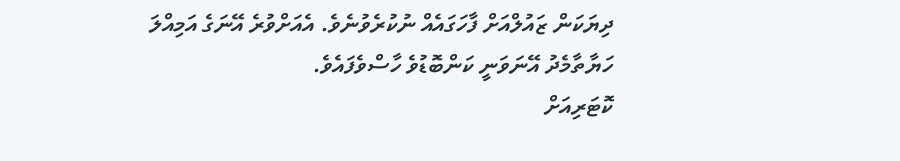ދިޔަކަން ޒައުލްއަށް ފާހަގައެއް ނުކުރެވުނެވެ. އެއަށްވުރެ އޭނަގެ އަމިއްލަ ހަޔާތާމެދު އޭނަވަނީ ކަންބޮޑުވެ ހާސްވެފައެވެ.
ކޮޓަރިއަށް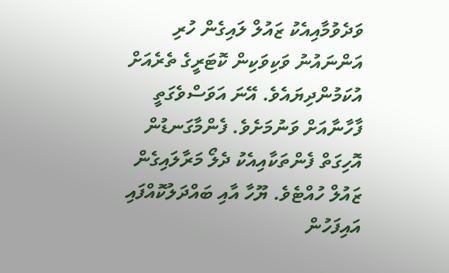ވަދެވުމާއިއެކު ޒައުލް ލައިގެން ހުރި އަންނައުނު ވަކިވަކިން ކޮޓަރީގެ ތެރެއަށް އުކަމުންދިޔައެވެ. އޭނަ އަވަސްވެގަތީ ފާހާނާއަށް ވަނުމަށެވެ. ފެންމާގަނޑުން އޮހިގަތް ފެންތަކާއިއެކު ދެލޯ މަރާލައިގެން ޒައުލް ހުއްޓެވެ. ޔޫހާ އާއި ބައްދަލުކޮއްފައި އައިފަހުން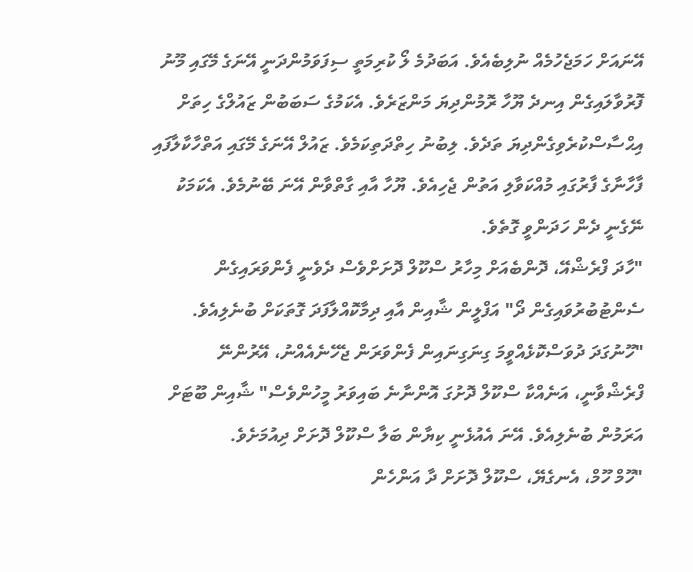އޭނައަށް ހަމަޖެހުމެއް ނުލިބެއެވެ. އަބަދުމެ ލޯ ކުރިމަތީ ސިފަވަމުންދަނީ އޭނަގެ މޭގައި މޫނު ފޮރުވާލައިގެން އިނދެ ޔޫހާ ރޮމުންދިޔަ މަންޒަރެވެ. އެކަމުގެ ސަބަބުން ޒައުލްގެ ހިތަށް އިޙްސާސްކުރެވިގެންދިޔަ ތަދެވެ. ލިބުނު ހިތްދަތިކަމެވެ. ޒައުލް އޭނަގެ މޭގައި އަތްހާކާލާފައި ފާހާނާގެ ފާރުގައި މުއްކަވާލި އަތުން ޖެހިއެވެ. ޔޫހާ އާއި ގާތްވާން އޭނަ ބޭނުމެވެ. އެކަމަކު ނޭގެނީ ދެން ހަދަންވީ ގޮތެވެ.
"ހާދަ ފްރެޝްއޭ، ދޮންބެއަށް މިހާރު ސްކޫލް ދޮށަށްވެސް ދެވެނީ ފެންވަރައިގެން ސެންޓުބުރުވައިގެން ދޯ" އަފްލީން ޝާއިން އާއި ދިމާކޮއްލާފަދަ ގޮތަކަށް ބުނެލިއެވެ.
"ހޫނުގަދަ ދުވަސްކޮޅެއްވީމަ ގިނަގިނައިން ފެންވަރަން ޖެހޭނެއެއްނު، އޭރުންނޭ ފްރެޝްވާނީ، އަނެއްކާ ސްކޫލް ދޮށުގަ އޮންނާނެ ބައިވަރު މީހުންވެސް" ޝާއިން ބޫޓަށް އަރަމުން ބުނެލިއެވެ. އޭނަ އެއުޅެނީ ކިޔާން ބަލާ ސްކޫލް ދޮށަށް ދިއުމަށެވެ.
"ހޫމް ހޫމް، އެނގެޔޭ، ސްކޫލް ދޮށަށް ދާ އަންހެން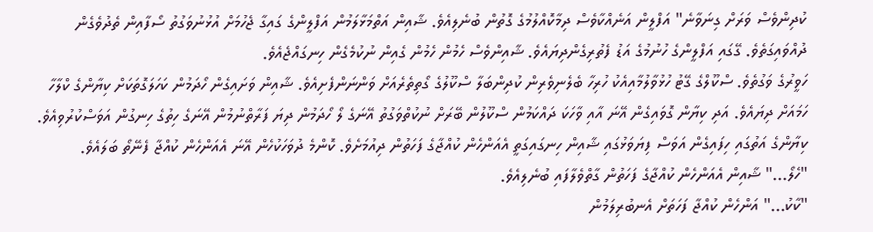ކުދިންވެސް ވަރަށް ގިނަވާނެ" އަފްލީން އަނެއްކާވެސް ދިމާކޮއްލުމުގެ ގޮތުން ބުނެލިއެވެ. ޝާއިން އަތްމަޅާލަމުން އަފްލީންގެ ގައިގާ ޖެހުމަށް އުޅުނުވަގުތު ސޯފާއިން ތެދުވެގެން ދުއްވައިގަތެވެ. ގޭގައި އަފްލީންގެ ހުނުމުގެ އަޑު ފެތުރިގެންދިޔައެވެ. ޝާއިންވެސް ހެމުން ހެމުން ގެއިން ނުކުމެގެން ހިނގައްޖެއެވެ.
ހަވީރުގެ ވަގުތެވެ. ސްކޫލްގެ ގޭޓު ހުޅުވާލުމާއިއެކު ހުރިހާ ބެލެނިވެރިން ކުދިންބަލާ ސްކޫލުގެ ގޯތިތެރެއަށް ވަންނަންފެށިއެވެ. ޝާއިން ވަށައިގެން ހޯދަމުން ކަހަލަގޮތަކަށް ކިޔާންގެ ކްލާހާ ހަމައަށް ދިޔައެވެ. އަދި ކިޔާން ގޮވައިގެން އޭނަ އާއި ވާހަކަ ދައްކަމުން ސްކޫލުން ބޭރަށް ނުކުތްވަގުތު އޭނަގެ ލޯ ހޯދަމުން ދިޔަ ފަރާތްނުމުން އޭނަގެ ހިތުގެ ހިނގުން އަވަސްކުރުވިއެވެ. ކިޔާންގެ އަތުގައި ހިފައިގެން އަވަސް ފިޔަވަޅުގައި ޝާއިން ހިނގައިގަތީ އެއަންހެން ކުއްޖާގެ ފަހަތުން ދިއުމަށެވެ. ކޮންމެ ދުވަހަކުހެން އޭނަ އެއަންހެން ކުއްޖާ ފެނޭތޯ ބަލައެވެ.
"ހެލޯ..." ޝާއިން އެއަންހެން ކުއްޖާގެ ފަހަތުން ގާތްވެލާފައި ބުނެލިއެވެ.
"ކާކު..." އަންހެން ކުއްޖާ ފަހަތަށް އެނބުރިލަމުން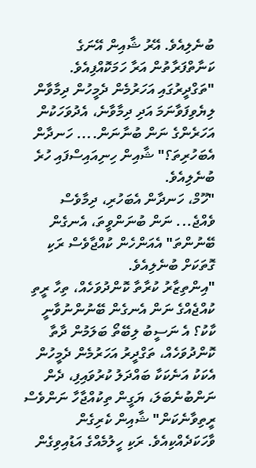ބުނެލިއެވެ. އޭރު ޝާއިން އޭނަގެ ކަނާތްފަރާތުން އަރާ ހަމަކޮއްފިއެވެ.
"ތަގްދީރުގައި އަހަރުމެން ދެމީހުން ދިމާވާން ލިޔެވިފަވާނަމަ އަދި ދިމާވާނެ، އެދުވަހަކުން އަހަރެންގެ ނަން ބުނާނަން.... ހަނދާން އެބަހުރިތަ؟" ޝާއިން ހިނިއައިސްފައި ހުރެ ބުނެލިއެވެ.
"ހޫމް، ހަނދާން އެބަހުރި، ދިމާވެސް ވެއްޖެ... ނަން ބުނަންވީތަ، އެނގެން ބޭނުންތަ" އެއަންހެން ކުއްޖާވެސް ރަކި ގޮތަކަށް ބުނެލިއެވެ.
"އިންތިޒާރު ކުރާތާ ކޮންދުވަހެއް، ތިހާ ރީތި ކުއްޖެއްގެ ނަން އެނގެން ބޭނުންނުވާނީ ކާކު؟ އެ ނަސީބު ލިބޭތޯ ބަލަމުން ދާތާ ކޮންދުވަހެއް، ތަގްދީރު އަހަރުމެން ދެމީހުން އެކަކު އަނެކަކާ ބައްދަލު ކުރުވައިފި، ދެން ނަންބުނެބަލަ، ޔަގީން ތިކުއްޖާހާ ނަންވެސް ރީތިވާނެކަން" ޝާއިން ކެރިގެން ވާހަކަދެއްކިއެވެ. ރަކި ހީލުމެއްގެ އަޑުއިވިގެން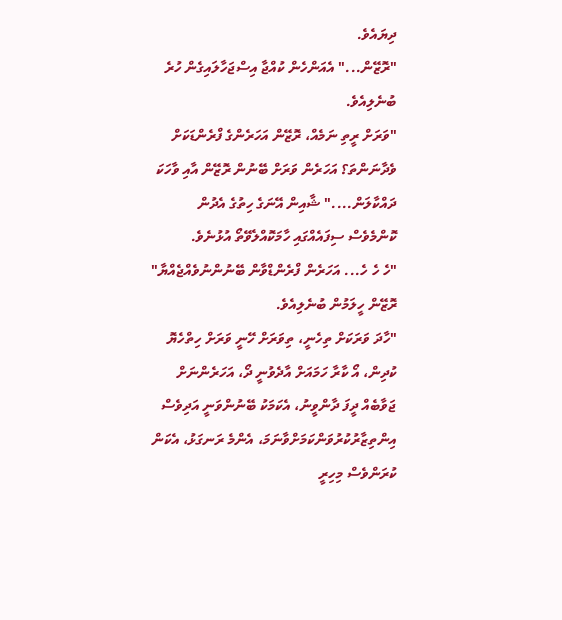ދިޔައެވެ.
"ރޮޒޭން..." އެއަންހެން ކުއްޖާ އިސްޖަހާލައިގެން ހުރެ ބުނެލިއެވެ.
"ވަރަށް ރީތި ނަމެއް، ރޮޒޭން އަހަރެންގެ ފްރެންޑަކަށް ވެދާނަންތަ؟ އަހަރެން ވަރަށް ބޭނުން ރޮޒޭން އާއި ވާހަކަ ދައްކާލަން...." ޝާއިން އޭނަގެ ހިތުގެ އެދުން ކޮންމެވެސް ސިފައެއްގައި ހާމަކޮއްލެވޭތޯ އުޅުނެވެ.
"ހެ ހެ ހެ... އަހަރެން ފްރެންޑްވާން ބޭނުންނުވެއްޖެއްޔާ" ރޮޒޭން ހީލަމުން ބުނެލިއެވެ.
"ހާދަ ވަރަކަށް ތިހެނީ، ތިވަރަށް ހޭނީ ވަރަށް ހިތްހެޔޮ ކުދިން، އޯ ކާރާ ހަމައަށް އާދެވުނީ ދޯ، އަހަރެންނަށް ޖަވާބެއް ދީފަ ދާންވީނު، އެކަމަކު ބޭނުންވަނީ އަދިވެސް އިންތިޒާރުކުރުވަންކަމަށްވާނަމަ، އެންމެ ރަނގަޅު، އެކަން ކުރަންވެސް މިހިރީ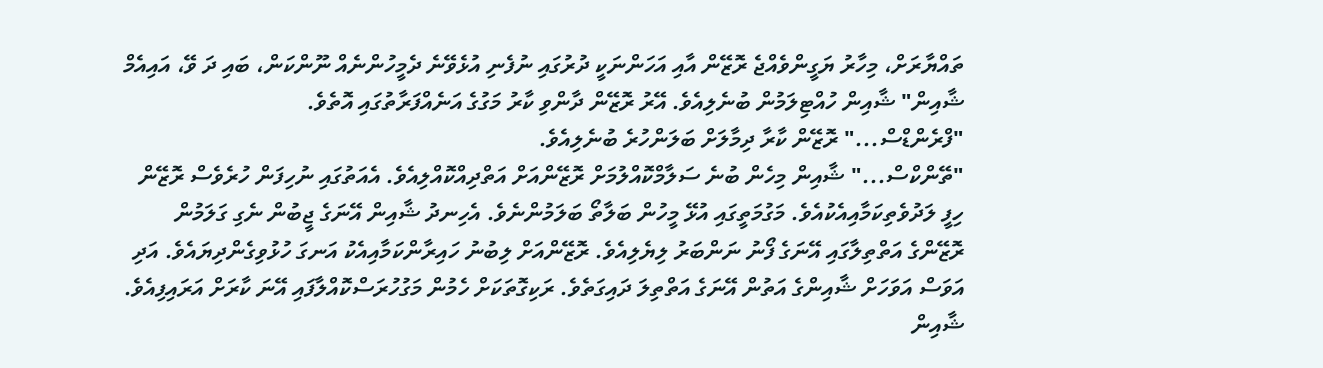ތައްޔާރަށް، މިހާރު ޔަގީންވެއްޖެ ރޮޒޭން އާއި އަހަންނަކީ ދުރުގައި ނުފެނި އުޅެވޭނެ ދެމީހުންނެއް ނޫންކަން، ބައި ދަ ވޭ، އައިއެމް ޝާއިން" ޝާއިން ހުއްޓިލަމުން ބުނެލިއެވެ. އޭރު ރޮޒޭން ދާންވި ކާރު މަގުގެ އަނެއްފަރާތުގައި އޮތެވެ.
"ފްރެންޑްސް..." ރޮޒޭން ކާރާ ދިމާލަށް ބަލަންހުރެ ބުނެލިއެވެ.
"ތޭންކްސް..." ޝާއިން މިހެން ބުނެ ސަލާމްކޮއްލުމަށް ރޮޒޭންއަށް އަތްދިއްކޮއްލިއެވެ. އެއަތުގައި ނުހިފަން ހުރެވެސް ރޮޒޭން ހިފީ ލަދުވެތިކަމާއިއެކުއެވެ. މަގުމަތީގައި އުޅޭ މީހުން ބަލާތޯ ބަލަމުންނެވެ. އެހިނދު ޝާއިން އޭނަގެ ޖީބުން ނެގި ގަލަމުން ރޮޒޭންގެ އަތްތިލާގައި އޭނަގެ ފޯނު ނަންބަރު ލިޔެލިއެވެ. ރޮޒޭންއަށް ލިބުނު ހައިރާންކަމާއިއެކު އަނގަ ހުޅުވިގެންދިޔައެވެ. އަދި އަވަސް އަވަހަށް ޝާއިންގެ އަތުން އޭނަގެ އަތްތިލަ ދައިގަތެވެ. ރަކިގޮތަކަށް ހެމުން މަގުހުރަސްކޮއްލާފައި އޭނަ ކާރަށް އަރައިފިއެވެ. ޝާއިން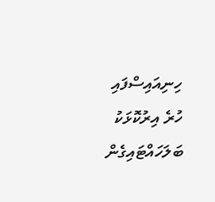ހިނިއައިސްފައި ހުރެ އިރުކޮޅަކު ބަލަހައްޓައިގެން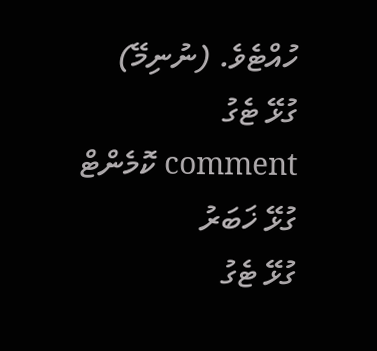ހުއްޓެވެ. (ނުނިމޭ)
ގުޅޭ ޓެގު
comment ކޮމެންޓް
ގުޅޭ ޚަބަރު
ގުޅޭ ޓެގު